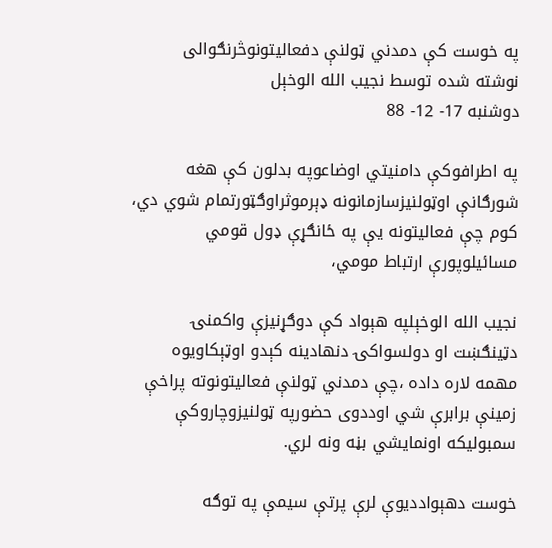په خوست کې دمدني ټولنې دفعاليتونوڅرنګوالی
نوشته شده توسط نجيب الله الوخېل
دوشنبه 17- 12- 88

په اطرافوکې دامنيتي اوضاعوپه بدلون کې هغه شورګانې اوټولنيزسازمانونه ډېرموثراوګټورتمام شوي دي، کوم چې فعاليتونه يې په ځانګړې ډول قومي مسائيلوپورې ارتباط مومي،

نجيب الله الوخېلپه هېواد کې دوګړنيزې واکمنۍ دټينګښت او دولسواکۍ دنهادينه کېدو اوټېکاويوه مهمه لاره داده ،چې دمدني ټولنې فعاليتونوته پراخې زمينې برابرې شي اوددوی حضورپه ټولنيزوچاروکې سمبوليکه اونمايشي بڼه ونه لري.

خوست دهېوادديوې لرې پرتې سيمې په توګه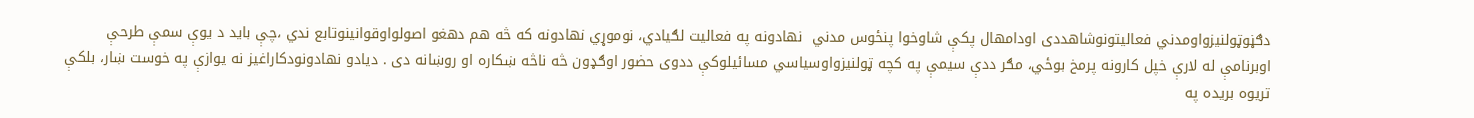دګڼوټولنيزواومدني فعاليتونوشاهددی اودامهال پکې شاوخوا پنځوس مدني  نهادونه په فعاليت لګيادي، نوموړي نهادونه که څه هم دهغو اصولواوقوانينوتابع ندي ،چې بايد د يوې سمې طرحې اوبرنامې له لارې خپل کارونه پرمخ بوځي، مګر ددې سيمې په کچه ټولنيزواوسياسي مسائيلوکې ددوی حضور اوګډون څه ناڅه ښکاره او روښانه دی . ديادو نهادونودکاراغيز نه يوازې په خوست ښار، بلکې تريوه بريده په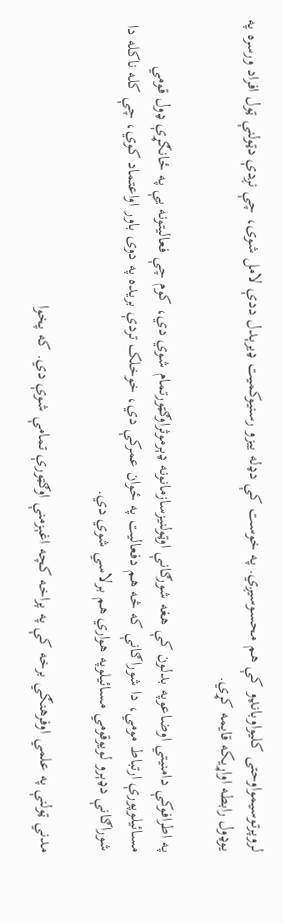لروپرتوسيمواوحتی کليواوبانډو کې هم محسوسيږي. په خوست کې دډله ييزو رسنيوکميت ډيرېدل ددې لامل شوی، چې نږدې دټولنې ټول افراد ورسره په يوډول رابطه اواړيکه قايمه کړي.

په اطرافوکې دامنيتي اوضاعوپه بدلون کې هغه شورګانې اوټولنيزسازمانونه ډېرموثراوګټورتمام شوي دي، کوم چې فعاليتونه يې په ځانګړې ډول قومي مسائيلوپورې ارتباط مومي، دا شوراګانې که څه هم دفعاليت په ځوان عمرکې دي، خوخلک تردې بريده په دوی باور اواعتماد کوي، چې کله ناکله دا شوراګانې دډېرو لويوقومي مسائيلوپه هواري هم برلاسي شوي دي.

مدني ټولنې په علمي اوفرهنګي برخه کې په پراخه کچه اغېزمنې اوګټورې تمامې شوې دي. که پخوا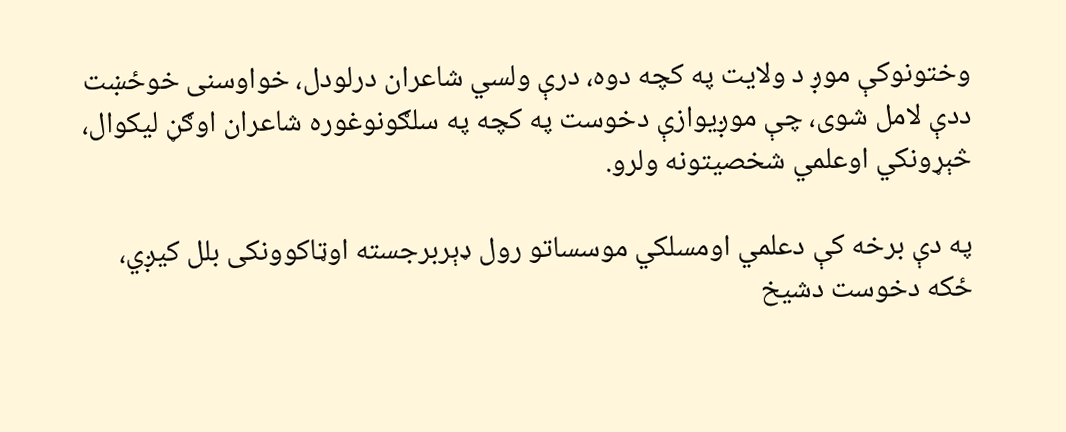وختونوکې موږ د ولايت په کچه دوه، درې ولسي شاعران درلودل، خواوسنی خوځښت ددې لامل شوی، چې موږيوازې دخوست په کچه په سلګونوغوره شاعران اوګڼ ليکوال، څېړونکي اوعلمي شخصيتونه ولرو.

په دې برخه کې دعلمي اومسلکي موسساتو رول ډېربرجسته اوټاکوونکی بلل کيږي، ځکه دخوست دشيخ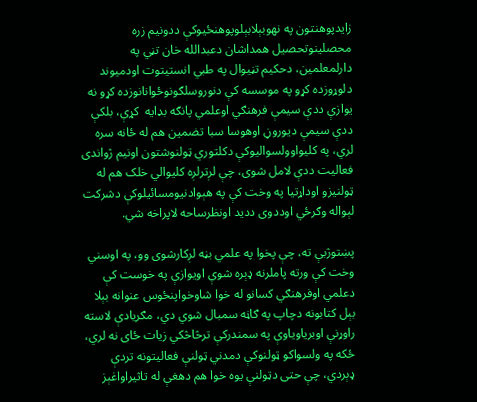زايدپوهنتون په نهوبېلابېلوپوهنځيوکې ددونيم زره محصلينوتحصيل همداشان دعبدالله خان تڼي په دارلمعلمين، دحکيم تڼيوال په طبي انستيتوت اودميوند دلوړوزده کړو په موسسه کې دنوروسلګونوځوانانوزده کړو نه يوازې ددې سيمې فرهنګي اوعلمي پانګه بډايه  کړې، بلکې ددې سيمې ديوروڼ اوهوسا سبا تضمين هم له ځانه سره لري، په کليواوولسواليوکې دکلتوري ټولنوشتون اونيم ژواندی فعاليت ددې لامل شوی، چې لږترلږه کليوالي خلک هم له ټولنيزو اوداړتيا په وخت کې په هېوادنيومسائيلوکې دشرکت لېواله وګرځي اوددوی دديد اونظرساحه لاپراخه شي.

پښتوژبې ته، چې پخوا په علمي بڼه لږکارشوی وو، په اوسني وخت کې ورته پاملرنه ډېره شوې اويوازې په خوست کې دعلمي اوفرهنګي کسانو له خوا شاوخواپنځوس عنوانه بېلا بېل کتابونه دچاپ په ګاڼه سمبال شوي دي، مګريادې لاسته راوړنې اوبرياوياوې په سمندرکې ترڅاڅکي زيات ځای نه لري، ځکه په ولسواکو ټولنوکې دمدني ټولنې فعاليتونه تردې ډېردي، چې حتی دټولنې يوه خوا هم دهغې له تاثيراواغېز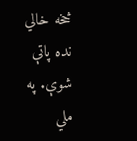څخه خالي نده پاتې شوې. په ملي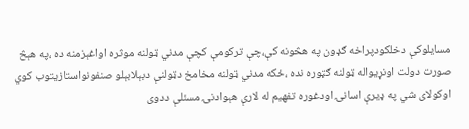مسايلوکې دخلکودپراخه ګډون په هڅونه کې،چې ترکومې کچې مدني ټولنه موثره اواغېزمنه ده ،په هېڅ صورت دولت اونړيواله ټولنه ګټوره نده ،ځکه مدني ټولنه مخامخ دټولنې دبېلابېلو صنفونواستازيتوب کوي اوکولای شي په ډيرې اسانۍ اودغوره تفهيم له لارې هېوادنۍ مسئلې ددوی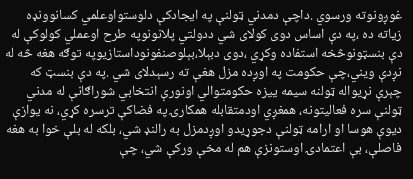غوږونوته ورسوي .داچې دمدني ټولنې په ايجادکې دلوستواوعلمي کسانوونډه زياته ده ،په دې اساس دوی کولای شي ددولتي پلانونوپه طرح اوعملي کولوکې له دې بنسټونوڅخه استفاده وکړي ،دوی دبېلا،بېلوصنفونوداستازيوپه توګه هغه څه له نږدې ويني،چې حکومت په اوږده مزل هغې ته رسېدلای شي .په دې بنسټ که چېرې نړيواله ټولنه سيمه ييزه حکومتوالي اونورې انتخابي شوراګانې له مدني ټولنې سره فعاليتونه، همغږي اودمتقابله همکارۍ په فضاکې ترسره کړي، نه يوازې ديوې هوسا او ارامه ټولنې دجوړيدو اوږدمزل به رالنډ شي، بلکه له بلې خوا به هغه فاصلې، بې اعتمادۍ اوستونزې هم له مخې ورکې شي، چې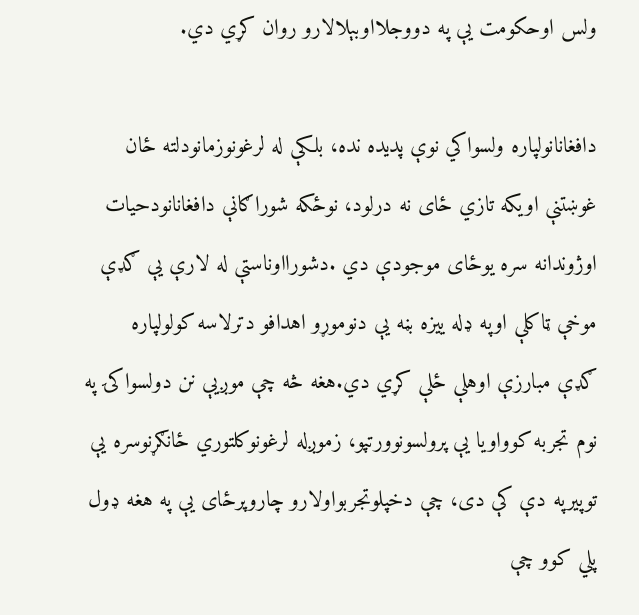ولس اوحکومت يې په دووجلااوبېلالارو روان کړي دي.

دافغانانولپاره ولسواکي نوې پديده نده، بلکې له لرغونوزمانودلته ځان غوښتنې اويکه تازي ځای نه درلود، نوځکه شوراګانې دافغانانودحيات اوژوندانه سره يوځای موجودې دي .دشورااوناستې له لارې يې ګډې موخې ټاکلې اوپه ډله ييزه بڼه يې دنوموړو اهدافو دترلاسه کولولپاره ګډې مبارزې اوهلې ځلې کړي دي.هغه څه چې موږيې نن دولسواکۍ په نوم تجربه کوواويا يې پرولسونوورتپو، زموږله لرغونوکلتوري ځانګړنوسره يې توپيرپه دې کې دی، چې دخپلوتجربواولارو چاروپرځای يې په هغه ډول پلي کوو چې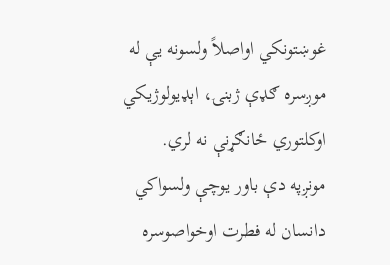غوښتونکي اواصلاً ولسونه يې له موږسره ګډې ژبنۍ، اېډيولوژيکي اوکلتوري ځانګړنې نه لري.
مونږپه دې باور يوچې ولسواکي دانسان له فطرت اوخواصوسره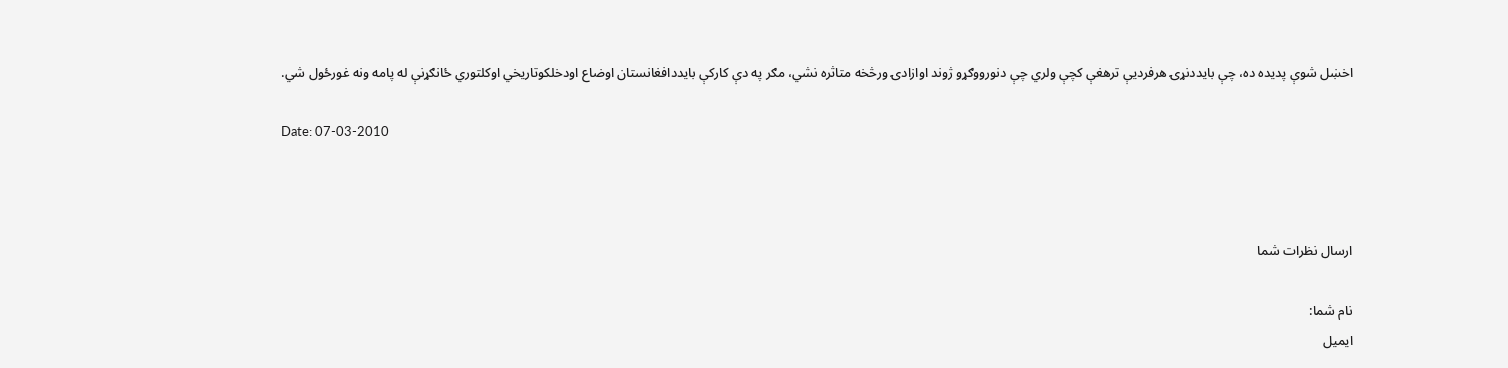اخښل شوې پديده ده، چې بايددنړۍ هرفرديې ترهغې کچې ولري چې دنورووګړو ژوند اوازادۍ ورڅخه متاثره نشي، مګر په دې کارکې بايددافغانستان اوضاع اودخلکوتاريخي اوکلتوري ځانګړنې له پامه ونه غورځول شي.

Date: 07-03-2010



ارسال نظرات شما

نام شما:
ایمیل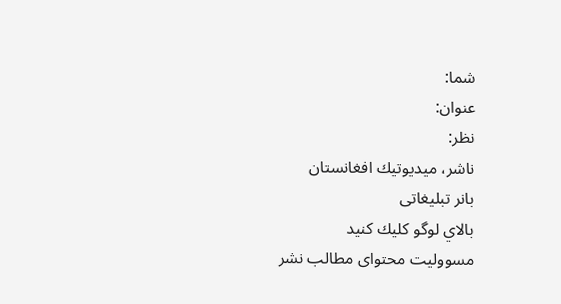شما:
عنوان:
نظر:
ناشر، ميديوتيك افغانستان
بانر تبلیغاتی
بالاي لوگو كليك كنيد
مسووليت محتوای مطالب نشر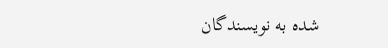شده به نويسندگان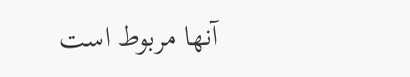آنها مربوط است